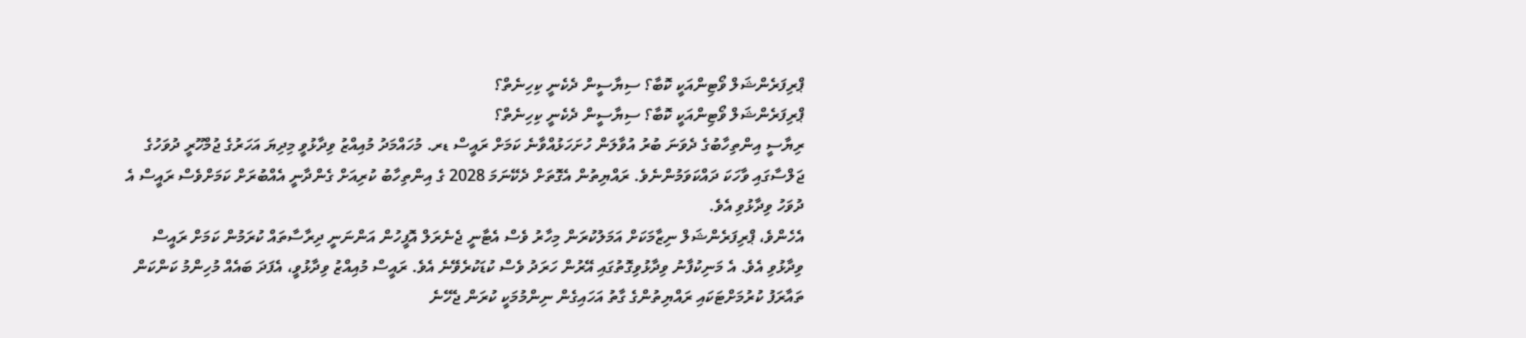ޕްރިފަރެންޝަލް ވޯޓިންއަކީ ކޮބާ؟ ސިޔާސީން ދެކެނީ ކިހިނެތް؟
ޕްރިފަރެންޝަލް ވޯޓިންއަކީ ކޮބާ؟ ސިޔާސީން ދެކެނީ ކިހިނެތް؟
ރިޔާސީ އިންތިހާބުގެ ދެވަނަ ބުރު އުވާލަން ހުށަހަޅުއްވާނެ ކަމަށް ރައީސް ޑރ. މުހައްމަދު މުއިއްޒު ވިދާޅުވީ މިދިޔަ އަހަރުގެ ޖުމްހޫރީ ދުވަހުގެ ޖަލްސާގައި ވާހަކަ ދައްކަވަމުންނެވެ. ރައްޔިތުން އެގޮތަށް ދެކޭނަމަ 2028 ގެ އިންތިހާބު ކުރިއަށް ގެންދާނީ އެއްބުރަށް ކަމަށްވެސް ރައީސް އެ ދުވަހު ވިދާޅުވި އެވެ.
އެހެންވެ، ޕްރިފަރެންޝަލް ނިޒާމަކަށް އަމަލުކުރަން މިހާރު ވެސް އެޓާނީ ޖެނެރަލް އޮފީހުން އަންނަނީ ދިރާސާތައް ކުރަމުން ކަމަށް ރައީސް ވިދާޅުވި އެވެ. އެ މަނިކުފާނު ވިދާޅުވިގޮތުގައި އޭރުން ހަރަދު ވެސް ކުޑަކުރެވޭނެ އެވެ. ރައީސް މުއިއްޒު ވިދާޅުވީ، އެފަދަ ބައެއް މުހިންމު ކަންކަން ތައާރަފު ކުރުމަށްޓަކައި ރައްޔިތުންގެ ގާތު އަހައިގެން ނިންމުމަކީ ކުރަން ޖެހޭނެ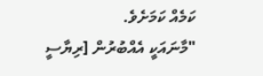ކަމެއް ކަމަށެވެ.
"މާނައަކީ އެއްބުރުން [ރިޔާސީ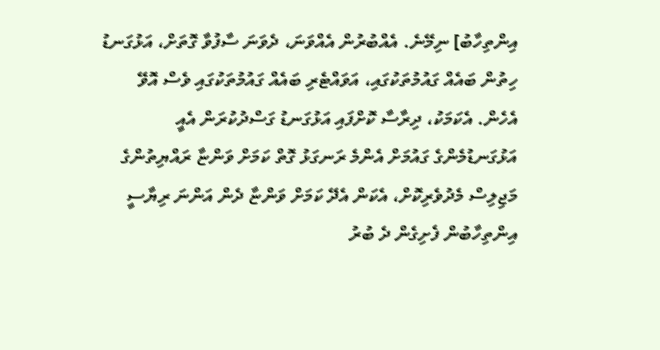އިންތިހާބު] ނިމޭނެ. އެއްބުރުން އެއްވަނަ، ދެވަނަ ސާފުވާ ގޮތަށް، އަޅުގަނޑު ހިތުން ބައެއް ގައުމުތަކުގައި، އަވައްޓެރި ބައެއް ގައުމުތަކުގައި ވެސް އޮވޭ އެހެން. އެކަމަކު، ދިރާސާ ކޮށްފައި އަޅުގަނޑު ގަސްދުކުރަން އެއީ އަޅުގަނޑުމެންގެ ގައުމަށް އެންމެ ރަނގަޅު ގޮތް ކަމަށް ވަންޏާ ރައްޔިތުންގެ މަޖިލިސް މެދުވެރިކޮށް، އެކަން އެދޭ ކަމަށް ވަންޏާ ދެން އަންނަ ރިޔާސީ އިންތިހާބުން ފެށިގެން ދެ ބުރު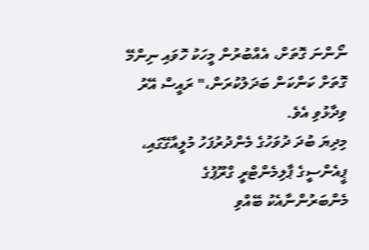ނޯންނަ ގޮތަށް، އެއްބުރުން މީހަކު ހޮވައި ނިންމޭ ގޮތަށް ކަންކަން ބަދަލުކުރަން،" ރައީސް އޭރު ވިދާޅުވި އެވެ.
މިދިޔަ ބުދަ ދުވަހުގެ މެންދުރުފަހު މުލީއާގޭގައި، ޕީއެންސީގެ ޕާލިމެންޓްރީ ގްރޫޕުގެ މެންބަރުންނާއެކު ބޭއްވި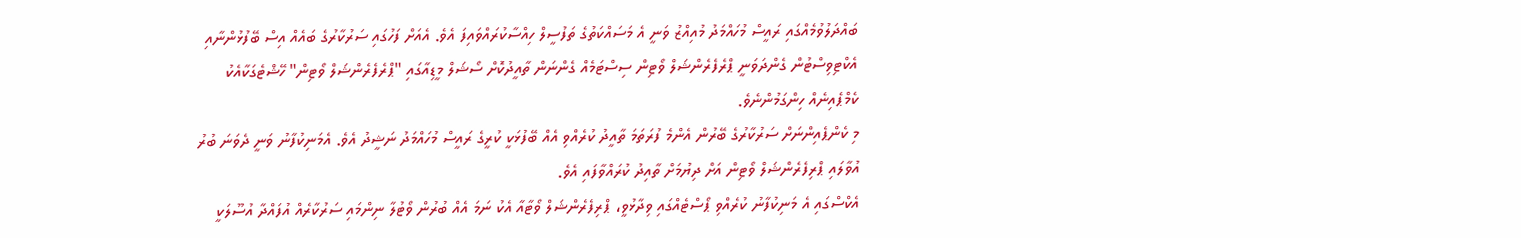ބައްދަލުވުމެއްގައި ރައީސް މުހައްމަދު މުއިއްޒު ވަނީ އެ މަސައްކަތުގެ ތަފުސީލް ހިއްސާކުރައްވައިފަ އެވެ. އެއަށް ފަހުގައި ސަރުކާރުގެ ބައެއް އިސް ބޭފުޅުންނާއި އެކްޓިވިސްޓުން ގެންދަވަނީ ޕްރެފެރެންޝަލް ވޯޓިން ސިސްޓަމެއް ގެންނަން ތާއީދުކޮށް ސޯޝަލް މީޑިއާގައި "ޕްރެފެރެންޝަލް ވޯޓިން" ހޭޝްޓެގަކާއެކު ކެމްޕެއިނެއް ހިންގަމުންނެވެ.
މި ކެންޕެއިންނަށް ސަރުކާރުގެ ބޭރުން އެންމެ ފުރަތަމަ ތާއީދު ކުރެއްވި އެއް ބޭފުޅަކީ ކުރީގެ ރައީސް މުހައްމަދު ނަޝީދު އެވެ. އެމަނިކުފާނު ވަނީ ދެވަނަ ބުރު އުވާލައި ޕްރިފެރެންޝަލް ވޯޓިން އަށް ދިޔުމަށް ތާއިދު ކުރައްވާފައި އެވެ.
އެކްސްގައި އެ މަނިކުފާނު ކުރެއްވި ޕޯސްޓެއްގައި ވިދާޅުވީ، ޕްރިފެރެންޝަލް ވޯޓާއާ އެކު ނަމަ އެއް ބުރުން ވޯޓުލާ ނިންމައި ސަރުކާރެއް އުފައްދާ އުސޫލަކީ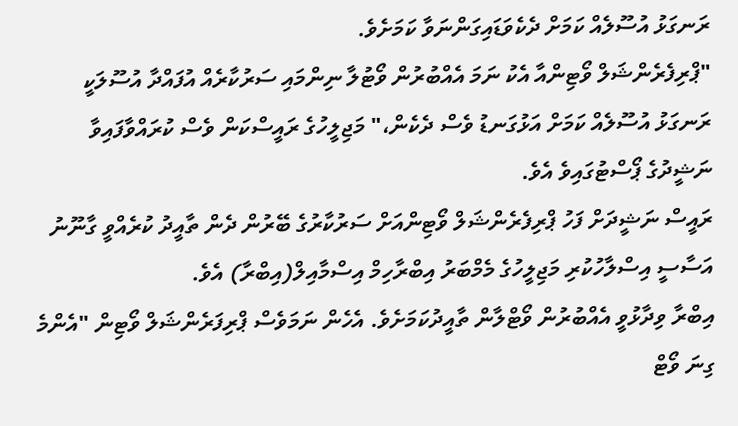ރަނގަޅު އުސޫލެއް ކަމަށް ދެކެވަޑައިގަންނަވާ ކަމަށެވެ.
"ޕްރިފެރެންޝަލް ވޯޓިންއާ އެކު ނަމަ އެއްބުރުން ވޯޓުލާ ނިންމައި ސަރުކާރެއް އުފައްދާ އުސޫލަކީ ރަނގަޅު އުސޫލެއް ކަމަށް އަޅުގަނޑު ވެސް ދެކެން،" މަޖިލީހުގެ ރައީސްކަން ވެސް ކުރައްވާފައިވާ ނަޝީދުގެ ޕޯސްޓުގައިވެ އެވެ.
ރައީސް ނަޝީދަށް ފަހު ޕްރިފެރެންޝަލް ވޯޓިންއަށް ސަރުކާރުގެ ބޭރުން ދެން ތާއީދު ކުރެއްވީ ގާނޫނު އަސާސީ އިސްލާހުކުރި މަޖިލީހުގެ މެމްބަރު އިބްރާހިމް އިސްމާއިލް(އިބްރާ) އެވެ.
އިބްރާ ވިދާޅުވީ އެއްބުރުން ވޯޓްލާން ތާއީދުކަމަށެވެ. އެހެން ނަމަވެސް ޕްރިފަރެންޝަލް ވޯޓިން "އެންމެ ގިނަ ވޯޓް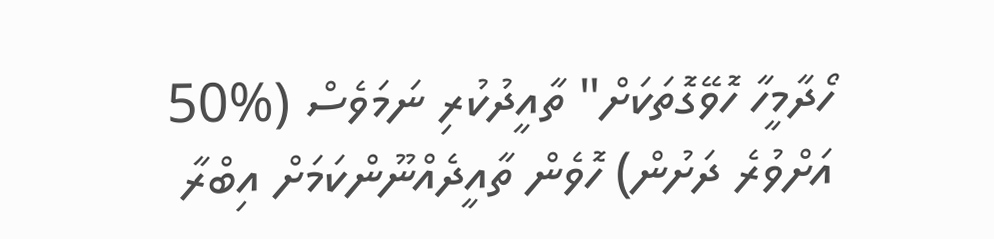ހޯދާމީހާ ހޮވޭގޮތަކަށް" ތާއީދުކުރި ނަމަވެސް (%50 އަށްވުރެ ދަށުން) ހޮވެން ތާއީދެއްނޫންކަމަށް އިބްރާ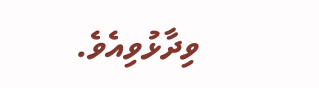ވިދާޅުވިއެވެ.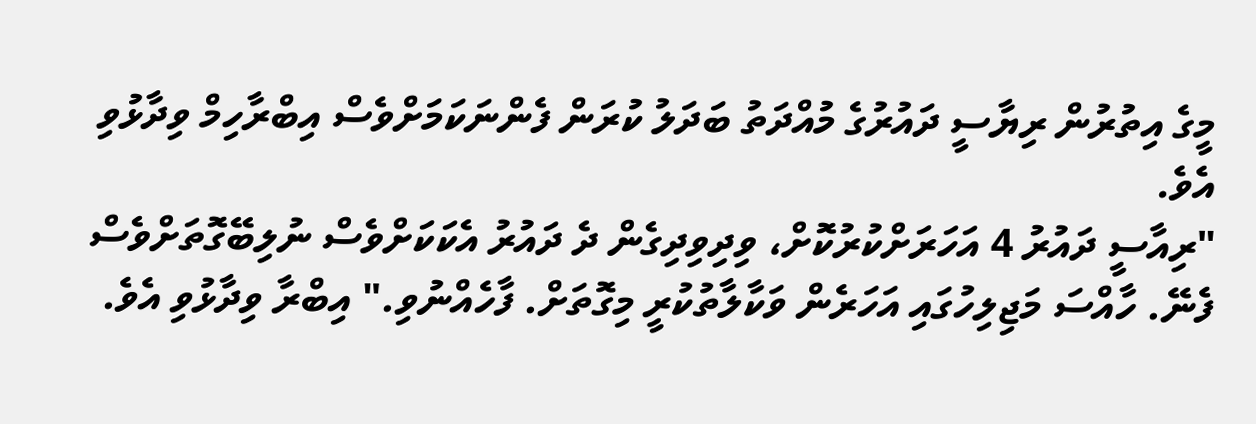މީގެ އިތުރުން ރިޔާސީ ދައުރުގެ މުއްދަތު ބަދަލު ކުރަން ފެންނަކަމަށްވެސް އިބްރާހިމް ވިދާޅުވި އެވެ.
"ރިއާސީ ދައުރު 4 އަހަރަށްކުރުކޮށް، ވިދިވިދިގެން ދެ ދައުރު އެކަކަށްވެސް ނުލިބޭގޮތަށްވެސް ފެނޭ. ހާއްސަ މަޖިލިހުގައި އަހަރެން ވަކާލާތުކުރީ މިގޮތަށް. ފާހެއްނުވި." އިބްރާ ވިދާޅުވި އެވެ.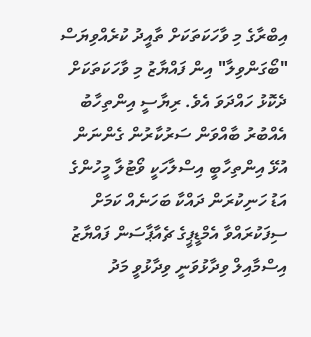އިބްރާގެ މި ވާހަކަތަކަށް ތާއީދު ކުރެއްވިޔަސް "ބޯގަންވިލާ" އިން ފައްޔާޒު މި ވާހަކަތަކަށް ދެކޮޅު ހައްދަވަ އެވެ. ރިޔާސީ އިންތިހާބު އެއްބުރު ބާއްވަން ސަރުކާރުން ގެންނަން އުޅޭ އިންތިހާބީ އިސްލާހަކީ ވޯޓުލާ މީހުންގެ އަޑު ހަނިކުރަން ދައްކާ ބަހަނެއް ކަމަށް ސިފަކުރައްވާ އެމްޑީޕީގެ ޗެއާޕާސަން ފައްޔާޒު އިސްމާއިލް ވިދާޅުވަނީ ވިދާޅުވީ މަދު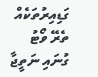ގަޑިއިރުތަކެއް ތެރޭ ވޯޓު ގުނައި ނަތީޖާ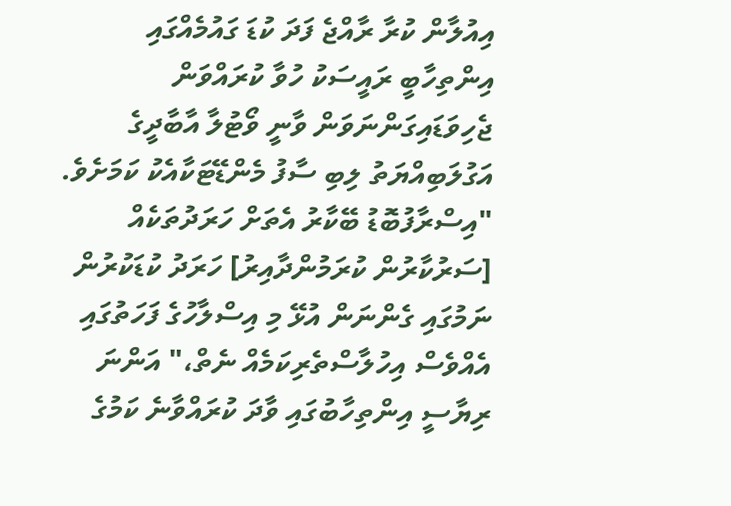އިއުލާން ކުރާ ރާއްޖެ ފަދަ ކުޑަ ގައުމެއްގައި އިންތިހާބީ ރައީސަކު ހުވާ ކުރައްވަން ޖެހިވަޑައިގަންނަވަން ވާނީ ވޯޓުލާ އާބާދީގެ އަގުލަބިއްޔަތު ލިބި ސާފު މެންޑޭޓަކާއެކު ކަމަށެވެ.
"އިސްރާފުބޮޑު ބޭކާރު އެތަށް ހަރަދުތަކެއް [ސަރުކާރުން ކުރަމުންދާއިރު] ހަރަދު ކުޑަކުރުން ނަމުގައި ގެންނަން އުޅޭ މި އިސްލާހުގެ ފަހަތުގައި އެއްވެސް އިހުލާސްތެރިކަމެއް ނެތް،" އަންނަ ރިޔާސީ އިންތިހާބުގައި ވާދަ ކުރައްވާނެ ކަމުގެ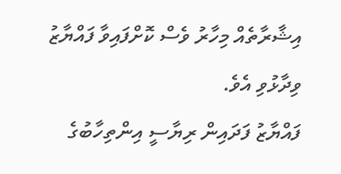އިޝާރާތެއް މިހާރު ވެސް ކޮށްފައިވާ ފައްޔާޒު ވިދާޅުވި އެވެ.
ފައްޔާޒު ފަދައިން ރިޔާސީ އިންތިހާބުގެ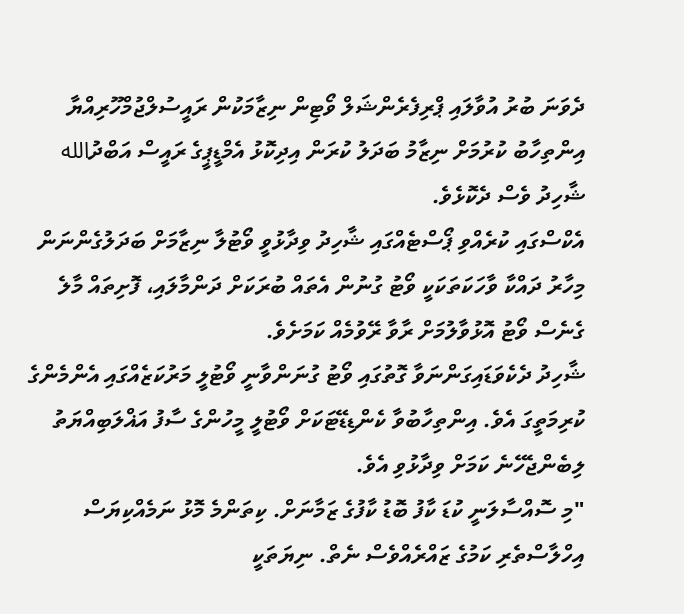ދެވަނަ ބުރު އުވާލައި ޕްރިފެރެންޝަލް ވޯޓިން ނިޒާމަކުން ރައީސުލްޖުމްހޫރިއްޔާ އިންތިހާބު ކުރުމަށް ނިޒާމު ބަދަލު ކުރަން އިދިކޮޅު އެމްޑީޕީގެ ރައީސް އަބްދުالله ޝާހިދު ވެސް ދެކޮޅެވެ.
އެކްސްގައި ކުރެއްވި ޕޯސްޓެއްގައި ޝާހިދު ވިދާޅުވީ ވޯޓުލާ ނިޒާމަށް ބަދަލުގެންނަން މިހާރު ދައްކާ ވާހަކަތަކަކީ ވޯޓު ގުނުން އެތައް ބުރަކަށް ދަންމާލައި، ފޮށިތައް މާލެ ގެނެސް ވޯޓު އޮޅުވާލުމަށް ރާވާ ރޭވުމެއް ކަމަށެވެ.
ޝާހިދު ދެކެވަޑައިގަންނަވާ ގޮތުގައި ވޯޓު ގުނަންވާނީ ވޯޓުލީ މަރުކަޒެއްގައި އެންމެންގެ ކުރިމަތީގަ އެވެ. އިންތިހާބުވާ ކެންޑިޑޭޓަކަށް ވޯޓުލީ މީހުންގެ ސާފު އަޣްލަބިއްޔަތު ލިބެންޖެހޭނެ ކަމަށް ވިދާޅުވި އެވެ.
"މި ސޮއްސާލަނީ ކުޑަ ކާފު ބޮޑު ކާފުގެ ޒަމާނަށް. ކިތަންމެ މޮޅު ނަމެއްކިޔަސް އިހްލާސްތެރި ކަމުގެ ޒައްރެއްވެސް ނެތް. ނިޔަތަކީ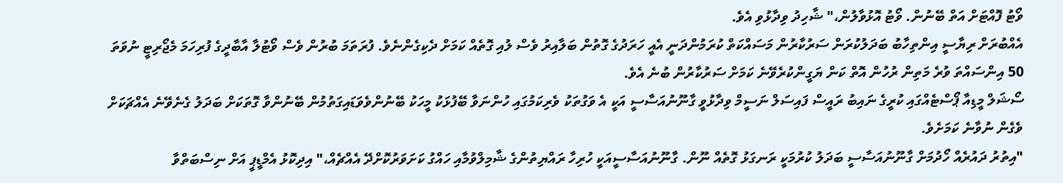ވޯޓު ފޮއްޓަށް އަތް ބޭނުން. ވޯޓު އޮޅުވާލުން،" ޝާހިދު ވިދާޅުވި އެވެ.
އެއްބުރަށް ރިޔާސީ އިންތިހާބު ބަދަލުކުރަން ސަރުކާރުން މަސައްކަތް ކުރަމުންދަނީ އެއީ ހަރަދުގެ ގޮތުން ބަލާއިރު ވެސް ލުއި ގޮތެއް ކަމަށް ދެކިގެންނެވެ. ފުރަތަމަ ބުރުން ވެސް ވޯޓުލާ އާބާދީގެ ފުރިހަމަ މެޖޯރިޓީ ނުވަތަ 50 އިންސައްތަ ވުރެ މަތިން ރުހުން އޮތް ކަން ޔަގީންކުރެވޭނެ ކަމަށް ސަރުކާރުން ބުނެ އެވެ.
ސޯޝަލް މީޑިއާ ޕޯސްޓެއްގައި ކުރީގެ ނައިބު ރައީސް ފައިސަލް ނަސީމް ވިދާޅުވީ ގާނޫނުއަސާސީ އަކީ އެ ވަގުތަކު ވެރިކަމުގައި ހުންނަވާ ބޭފުޅަކު މީހަކު ބޭނުންވެވަޑައިގަތުމުން ބޭނުންވާ ގޮތަކަށް ބަދަލު ގެނެވޭނެ އެއްޗަކަށް ވެގެން ނުވާނެ ކަމަށެވެ.
"އިތުރު ދައުރެއް ހޯދުމަށް ގާނޫނުއަސާސީ ބަދަލު ކުރުމަކީ ރަނގަޅު ގޮތެއް ނޫން. ގާނޫނުއަސާސީއަކީ ހުރިހާ ރައްޔިތުންގެ ޝާމިލްވުމާއި ހައްގު ކަށަވަރުކޮށްދޭ އެއްޗެއް،" އިދިކޮޅު އެމްޑީޕީ އަށް ނިސްބަތްވާ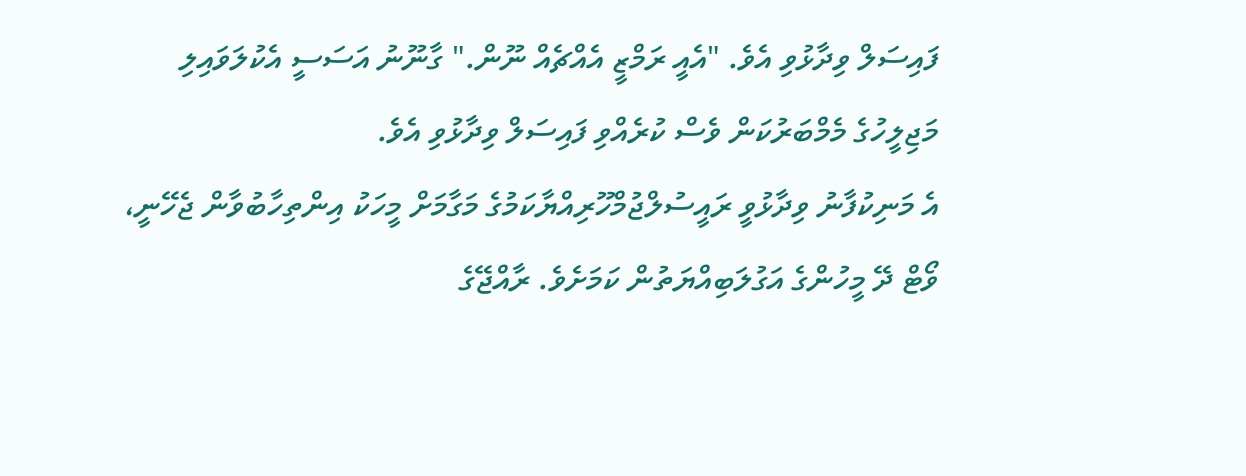ފައިސަލް ވިދާޅުވި އެވެ. "އެއީ ރަމްޒީ އެއްޗެއް ނޫން." ގާނޫނު އަސަސީ އެކުލަވައިލި މަޖިލީހުގެ މެމްބަރުކަން ވެސް ކުރެއްވި ފައިސަލް ވިދާޅުވި އެވެ.
އެ މަނިކުފާނު ވިދާޅުވީ ރައީސުލްޖުމްހޫރިއްޔާކަމުގެ މަގާމަށް މީހަކު އިންތިހާބުވާން ޖެހޭނީ، ވޯޓް ދޭ މީހުންގެ އަގުލަބިއްޔަތުން ކަމަށެވެ. ރާއްޖޭގެ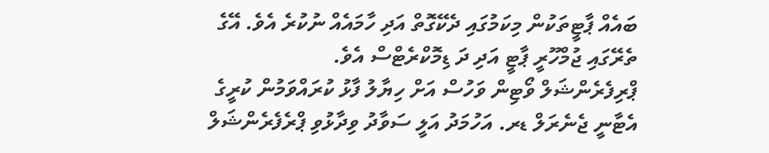ބައެއް ޕާޓީތަކުން މިކަމުގައި ދެކޭގޮތް އަދި ހާމައެއް ނުކުރެ އެވެ. އޭގެ ތެރޭގައި ޖުމްހޫރީ ޕާޓީ އަދި ދަ ޑިމޮކްރެޓްސް އެވެ.
ޕްރިފެރެންޝަލް ވޯޓިން ވަހުސް އަށް ހިޔާލު ފާޅު ކުރައްވަމުން ކުރީގެ އެޓާނީ ޖެނެރަލް ޑރ. އަހުމަދު އަލީ ސަވާދު ވިދާޅުވި ޕްރެފެރެންޝަލް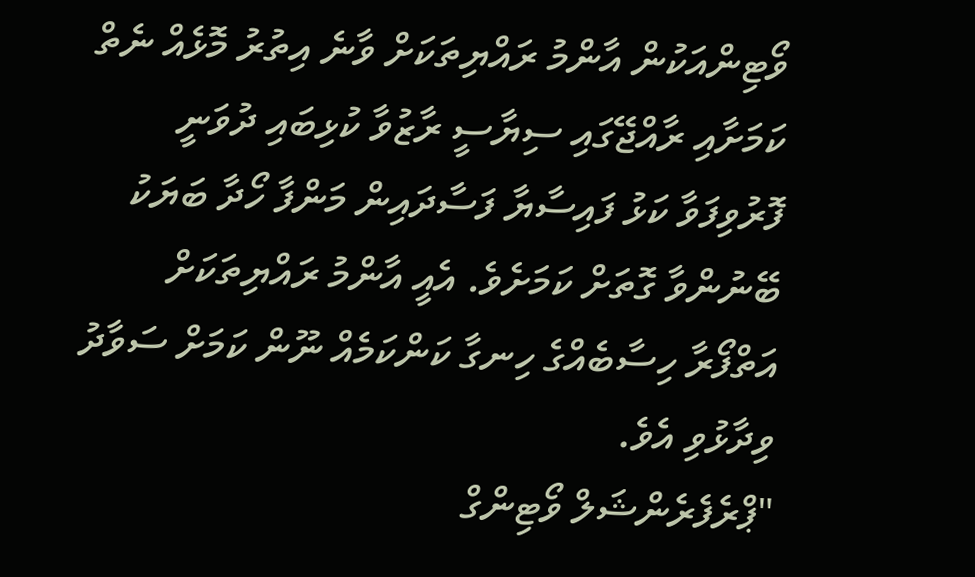ވޯޓިންއަކުން އާންމު ރައްޔިތަކަށް ވާނެ އިތުރު މޮޅެއް ނެތް ކަމަށާއި ރާއްޖޭގައި ސިޔާސީ ރާޒުވާ ކުޅިބައި ދުވަނީ ފޮރުވިފަވާ ކަޅު ފައިސާޔާ ފަސާދައިން މަންފާ ހޯދާ ބަޔަކު ބޭނުންވާ ގޮތަށް ކަމަށެވެ. އެއީ އާންމު ރައްޔިތަކަށް އަތްފޯރާ ހިސާބެއްގެ ހިނގާ ކަންކަމެއް ނޫން ކަމަށް ސަވާދު ވިދާޅުވި އެވެ.
"ޕްރެފެރެންޝަލް ވޯޓިންގް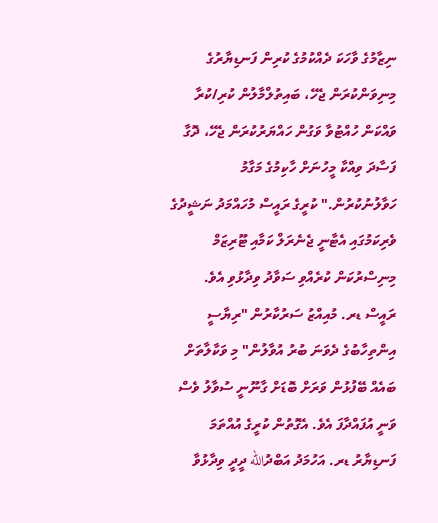ނިޒާމުގެ ވާހަކަ ދެއްކުމުގެ ކުރިން ފަނޑިޔާރުގެ މިނިވަންކުރަން ޖެހޭ، ބައިތުލްމާލުން ކުރި/ކުރާ ވައްކަން ހުއްޓުވާ ވަގުން ހައްޔަރުކުރަން ޖެހޭ، ދޮގާ ފަސާދަ ވިއްކާ މީހުނަށް ހާކިމުގެ މަގާމު ހަވާލުނުކުރުން." ކުރީގެ ރައީސް މުހައްމަދު ނަޝީދުގެ ވެރިކަމުގައި އެޓާނީ ޖެނެރަލް ކަމާއި ޓޫރިޒަމް މިނިސްރުކަން ކުރެއްވި ސަވާދު ވިދާޅުވި އެވެ.
ރައީސް ޑރ. މުއިއްޒު ސަރުކާރުން "ރިޔާސީ އިންތިހާބުގެ ދެވަނަ ބުރު އުވާލުން" މި ވަކާލާތަށް ބައެއް ބޭފުޅުން ވަރަށް ބޮޑަށް ގާނޫނީ ސުވާލު ވެސް ވަނީ އުފައްދާފަ އެވެ. އެގޮތުން ކުރީގެ އުއްތަމަ ފަނޑިޔާރު ޑރ. އަހުމަދު އަބްދުالله ދީދީ ވިދާޅުވާ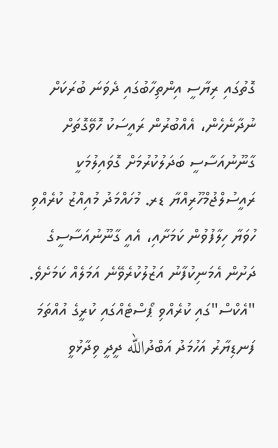ގޮތުގައި ރިޔާސީ އިންތިހާބުގައި ދެވަނަ ބުރަކަށް ނުދާނެހެން، އެއްބުރުން ރައީސަކު ހޮވޭގޮތަށް ގާނޫނުއަސާސީ ބަދަލުކުރުމަށް ގޮވައިލުމަކީ ރައީސުލްޖުމްހޫރިއްޔާ ޑރ. މުހައްމަދު މުއިއްޒު ކުރެއްވި ހުވަޔާ ހިލާފުވުން ކަމަށާއި، އެއީ ގާނޫނުއަސާސީގެ ދަށުން އެމަނިކުފާނު އަޒުލުކުރެވޭނެ އަމަލެއް ކަމަށެވެ.
"އެކްސް"ގައި ކުރެއްވި ޕޯސްޓެއްގައި ކުރީގެ އުއްތަމަ ފަނޑިޔާރު އަހުމަދު އަބްދުالله ދީދީ ވިދާޅުވީ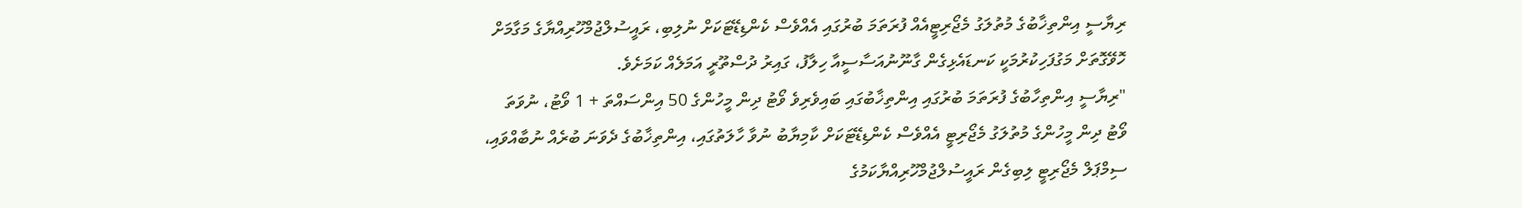ރިޔާސީ އިންތިޚާބުގެ މުތުލަގު މެޖޯރިޓީއެއް ފުރަތަމަ ބުރުގައި އެއްވެސް ކެންޑިޑޭޓަކަށް ނުލިބި، ރައީސުލްޖުމްހޫރިއްޔާގެ މަގާމަށް ހޮވޭގޮތަށް މަގުފަހިކުރުމަކީ ކަނޑައެޅިގެން ގާނޫނުއަސާސީއާ ހިލާފު، ގައިރު ދުސްތޫރީ އަމަލެއް ކަމަށެވެ.
"ރިޔާސީ އިންތިހާބުގެ ފުރަތަމަ ބުރުގައި އިންތިޚާބުގައި ބައިވެރިވެ ވޯޓު ދިން މީހުންގެ 50 އިންސައްތަ + 1 ވޯޓު، ނުވަތަ ވޯޓު ދިން މީހުންގެ މުތުލަގު މެޖޯރިޓީ އެއްވެސް ކެންޑިޑޭޓަކަށް ކާމިޔާބު ނުވާ ހާލަތުގައި، އިންތިޚާބުގެ ދެވަނަ ބުރެއް ނުބާއްވައި، ސިމްޕަލް މެޖޯރިޓީ ލިބިގެން ރައީސުލްޖުމްހޫރިއްޔާކަމުގެ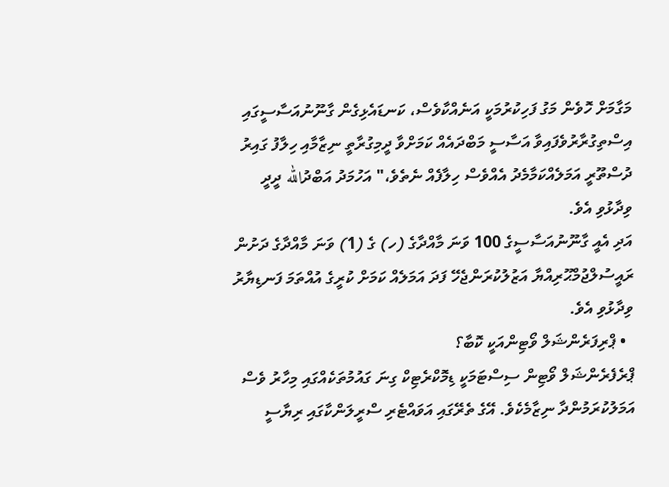މަގާމަށް ހޮވެން މަގު ފަހިކުރުމަކީ އަނެއްކާވެސް، ކަނޑައެޅިގެން ގާނޫނުއަސާސީގައި އިސްތިގުރާރުވެފައިވާ އަސާސީ މަބްދައެއް ކަމަށްވާ ދީމިގުރާތީ ނިޒާމާއި ހިލާފު ގައިރު ދުސްތޫރީ އަމަލެއްކަމާމެދު އެއްވެސް ހިލާފެއް ނެތެވެ،" އަހުމަދު އަބްދުالله ދީދީ ވިދާޅުވި އެވެ.
އަދި އެއީ ގާނޫނުއަސާސީގެ 100 ވަނަ މާއްދާގެ (ހ) ގެ (1) ވަނަ މާއްދާގެ ދަށުން ރައީސުލްޖުމްޙޫރިއްޔާ އަޒުލުކުރަންޖެހޭ ފަދަ އަމަލެއް ކަމަށް ކުރީގެ އުއްތަމަ ފަނޑިޔާރު ވިދާޅުވި އެވެ.
  • ޕްރިފަރެންޝަލް ވޯޓިންއަކީ ކޮބާ؟
ޕްރެފެރެންޝަލް ވޯޓިން ސިސްޓަމަކީ ޑިމޮކްރެޓިކް ގިނަ ގައުމުތަކެއްގައި މިހާރު ވެސް އަމަލުކުރަމުންދާ ނިޒާމެކެވެ. އޭގެ ތެރޭގައި އަވައްޓެރި ސްރީލަންކާގައި ރިޔާސީ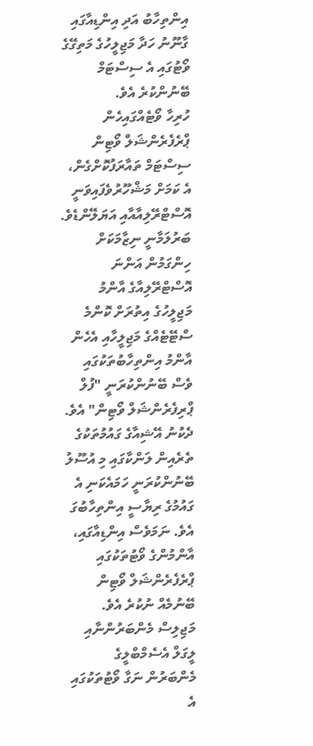އިންތިހާބު އަދި އިންޑިއާގައި ގާނޫނު ހަދާ މަޖިލީހުގެ މަތިގޭގެ ވޯޓުގައި އެ ސިސްޓަމް ބޭނުންކުރެ އެވެ.
ހުރިހާ ވޯޓެއްގައިހެން ޕްރެފެރެންޝަލް ވޯޓިން ސިސްޓަމް ތައާރަފުކޮށްގެން، އެ ކަމަށް މަޝްހޫރުވެފައިވަނީ އޮސްޓްރޭލިއާއާއި އަޔަލޭންޑެވެ. ބަރުލަމާނީ ނިޒާމަކަށް ހިންގަމުން އަންނަ އޮސްޓްރޭލިއާގެ އާންމު މަޖިލީހުގެ އިތުރަށް ކޮންމެ ސްޓޭޓެއްގެ މަޖިލީހާއި އެހެން އާންމު އިންތިހާބުތަކުގައި ވެސް ބޭނުންކުރަނީ "ފުލް ޕްރިފެރެންޝަލް ވޯޓިން" އެވެ.
ދެކުނު އޭޝިއާގެ ގައުމުތަކުގެ ތެރެއިން ލަންކާގައި މި އުސޫލު ބޭނުންކުރަނީ ހަމައެކަނި އެ ގައުމުގެ ރިޔާސީ އިންތިހާބުގަ އެވެ. ނަމަވެސް އިންޑިއާގައި، އާންމުންގެ ވޯޓުތަކުގައި ޕްރެފެރެންޝަލް ވޯޓިން ބޭނުމެއް ނުކުރެ އެވެ. މަޖިލިސް މެންބަރުންނާއި ލީގަލް އެސެމްބްލީގެ މެންބަރުން ނަގާ ވޯޓުތަކުގައި އެ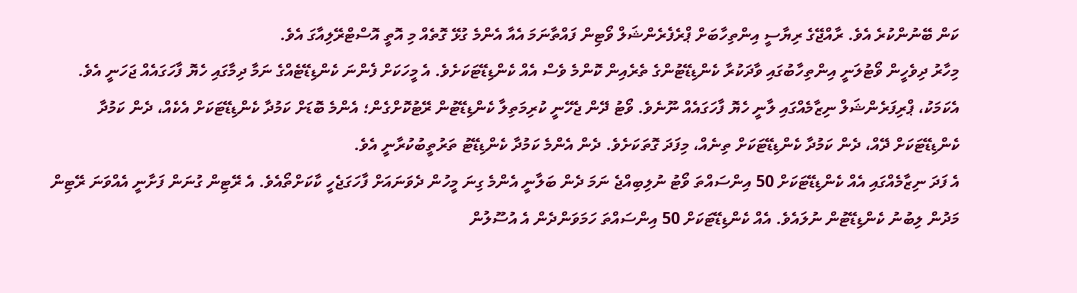ކަން ބޭނުންކުރެ އެވެ. ރާއްޖޭގެ ރިޔާސީ އިންތިހާބަށް ޕްރެފެރެންޝަލް ވޯޓިން ފައްތާނަމަ އެއާ އެންމެ ގުޅޭ ގޮތެއް މި އޮތީ އޮސްޓްރޭލިއާގަ އެވެ.
މިހާރު ދިވެހީން ވޯޓުލަނީ އިންތިހާބުގައި ވާދަކުރާ ކެންޑިޑޭޓުންގެ ތެރެއިން ކޮންމެ ވެސް އެއް ކެންޑިޑޭޓަކަށެވެ. އެ މީހަކަށް ފެންނަ ކެންޑިޑޭޓެއްގެ ނަމާ ދިމާގައި ހެޔޮ ފާހަގައެއް ޖަހަނީ އެވެ.
އެކަމަކު، ޕްރިފަރެންޝަލް ނިޒާމެއްގައި ލާނީ ހެޔޮ ފާހަގައެއް ނޫނެވެ. ވޯޓު ދޭން ޖެހޭނީ ކުރިމަތިލާ ކެންޑިޑޭޓުން ރޭޓުކޮށްގެން؛ އެންމެ ބޮޑަށް ކަމުދާ ކެންޑިޑޭޓަކަށް އެކެއް، ދެން ކަމުދާ ކެންޑިޑޭޓަކަށް ދޭއް، ދެން ކަމުދާ ކެންޑިޑޭޓަކަށް ތިނެއް، މިފަދަ ގޮތަކަށެވެ. ދެން އެންމެ ކަމުދާ ކެންޑިޑޭޓު ތަރުތީބުކުރާނީ އެވެ.
އެ ފަދަ ނިޒާމެއްގައި އެއް ކެންޑިޑޭޓަކަށް 50 އިންސައްތަ ވޯޓު ނުލިބިއްޖެ ނަމަ ދެން ބަލާނީ އެންމެ ގިނަ މީހުން ދެވަނައަށް ފާހަގަޖެހީ ކާކަށްތޯއެވެ. އެ ރޭޓިން ގުނަން ފަށާނީ އެއްވަނަ ރޭޓިން މަދުން ލިބުނު ކެންޑިޑޭޓުން ނުލައެވެ. އެއް ކެންޑިޑޭޓަކަށް 50 އިންސައްތަ ހަމަވަންދެން އެ އުސޫލުން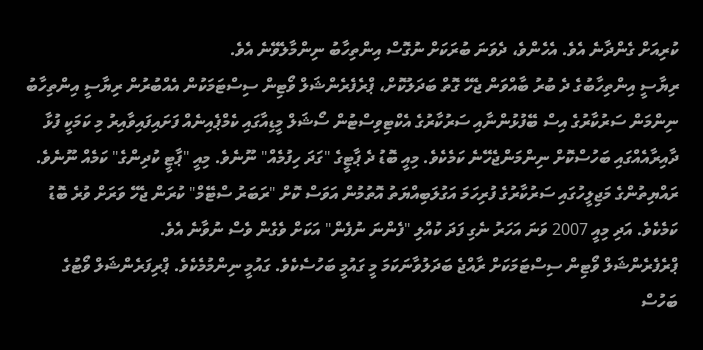ކުރިއަށް ގެންދާނެ އެވެ. އެހެންވެ، ދެވަނަ ބުރަކަށް ނުގޮސް އިންތިހާބު ނިންމާލެވޭނެ އެވެ.
ރިޔާސީ އިންތިހާބުގެ ދެ ބުރު ބާއްވަން ޖެހޭ ގޮތް ބަދަލުކޮށް، ޕްރެފެރެންޝަލް ވޯޓިން ސިސްޓަމަކުން އެއްބުރުން ރިޔާސީ އިންތިހާބު ނިންމަން ސަރުކާރުގެ އިސް ބޭފުޅުންނާއި ސަރުކާރުގެ އެކްޓިވިސްޓުން ސޯޝަލް މީޑިއާގައި ކެމްޕެއިނެއް ފަށައިފައިވާއިރު މި ކަމަކީ ފުޅާ ދާއިރާއެއްގައި ބަހުސްކޮށް ނިންމަންޖެހޭނެ ކަމެކެވެ. މިއީ ބޮޑު ދެ ޕާޓީގެ "ގަދަ ހިފުމެއް" ނޫނެވެ. މިއީ "ޕާޓީ ކުދިންގެ" ކަމެއް ނޫނެވެ. ރައްޔިތުންގެ މަޖިލީހުގައި ސަރުކާރުގެ ފުރިހަމަ އަގުލަބިއްޔަތު އޮތުމުން އަވަސް ކޮށް "ރަބަރު ސްޓޭމް" ކުރަން ޖެހޭ ވަރަށް ވުރެ ބޮޑު ކަމެކެވެ. އަދި މިއީ 2007 ވަނަ އަހަރު ނެގި ފަދަ ކުއްލި "ފެންނަ ނުފެން" އަކަށް ވެގެން ވެސް ނުވާނެ އެވެ.
ޕްރެފެރެންޝަލް ވޯޓިން ސިސްޓަމަކަށް ރާއްޖެ ބަދަލުވާނަކަމަ މީ ގައުމީ ބަހުސެކެވެ. ގައުމީ ނިންމުމެކެވެ. ޕްރިފަރެންޝަލް ވޯޓުގެ ބަހުސް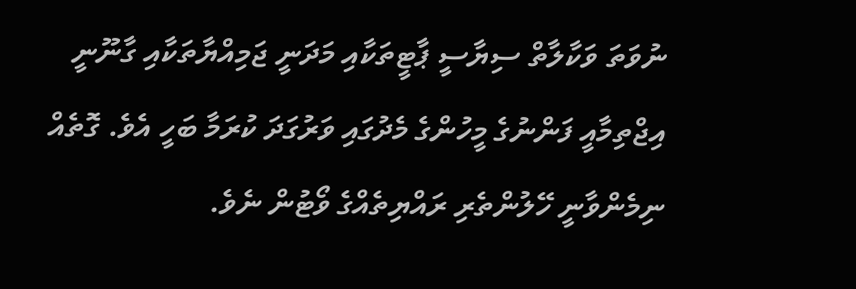ނުވަތަ ވަކާލާތް ސިޔާސީ ޕާޓީތަކާއި މަދަނީ ޖަމިއްޔާތަކާއި ގާނޫނީ އިޖްތިމާއީ ފަންނުގެ މީހުންގެ މެދުގައި ވަރުގަދަ ކުރަމާ ބަހީ އެވެ. ގޮތެއް ނިމެންވާނީ ހޭލުންތެރި ރައްޔިތެއްގެ ވޯޓުން ނެވެ.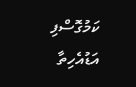ކަމުގޮސްފި
އަޑުއެހިތާ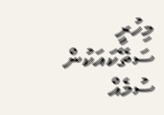މިހުރީ
ސަތޭކައަކުން ސުމެއް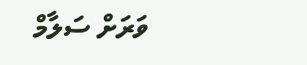ވަރަށް ސަލާމް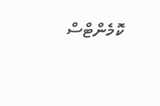ކޮމެންޓްސް